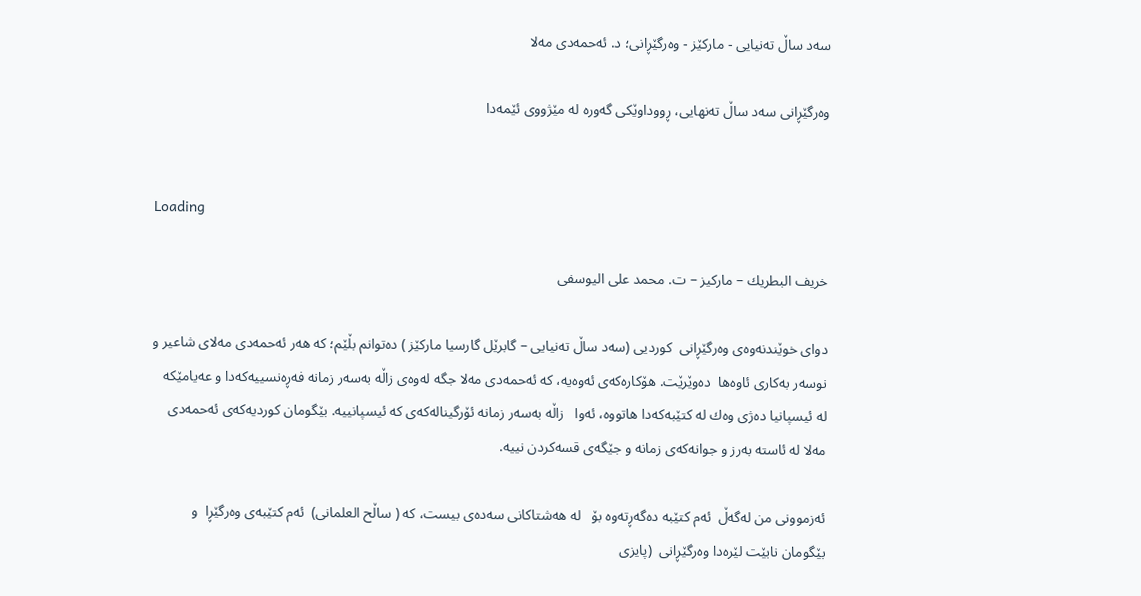سه‌د ساڵ ته‌نیایی - ماركێز - وه‌رگێڕانی؛ د. ئه‌حمه‌دی مه‌لا

وه‌رگێڕانی سه‌د ساڵ ته‌نهایی، ڕووداوێكی گه‌وره‌ له‌ مێژووی ئێمه‌دا


Loading

خریف البطریك – ماركیز – ت. محمد علی الیوسفی

دوای خوێندنه‌وه‌ی وه‌رگێڕانی  كوردیی (سه‌د ساڵ ته‌نیایی – گابرێل گارسیا ماركێز ) ده‌توانم بڵێم؛ كه‌ هه‌ر ئه‌حمه‌دی مه‌لای شاعیر و نوسه‌ر به‌كاری ئاوه‌ها  ده‌وێرێت. هۆكاره‌كه‌ی ئه‌وه‌یه‌، كه‌ ئه‌حمه‌دی مه‌لا جگه‌ له‌وه‌ی زاڵه‌ به‌سه‌ر زمانه‌ فه‌ڕه‌نسییه‌كه‌دا و عه‌یامێكه‌ له‌ ئیسپانیا ده‌ژی وه‌ك له ‌كتێبه‌كه‌دا هاتووه‌، ئه‌وا   زاڵه‌ به‌سه‌ر زمانه‌ ئۆرگیناله‌كه‌ی كه‌ ئیسپانییه‌. بێگومان كوردیه‌كەی ئه‌حمه‌دی مه‌لا له‌ ئاسته‌ به‌رز و جوانه‌كه‌ی زمانه‌ و جێگه‌ی قسه‌كردن نییه‌.

ئه‌زموونی من له‌گه‌ڵ  ئه‌م كتێبه‌ ده‌گه‌ڕته‌وه‌ بۆ   له‌ هه‌شتاكانی سه‌ده‌ی بیست، كه‌ ( ساڵح العلمانی)  ئه‌م كتێبه‌ی وه‌رگێڕا  و بێگومان نابێت لێره‌دا وه‌رگێڕانی  (پایزی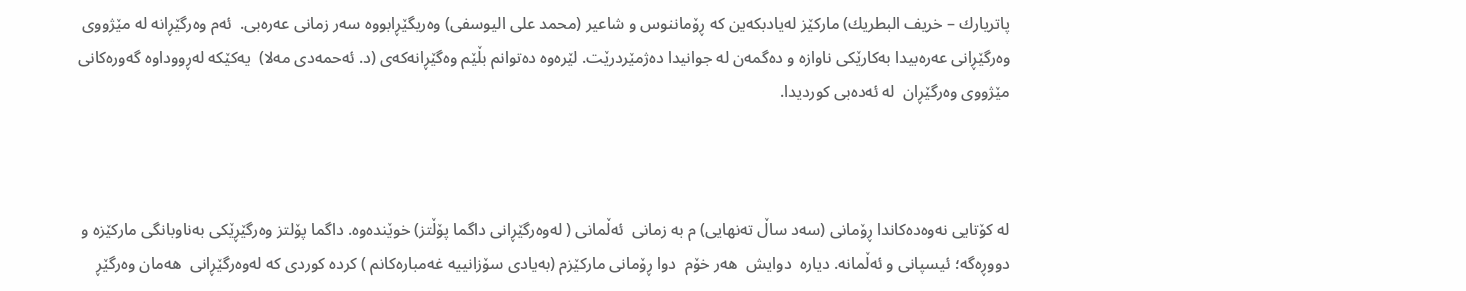پاتریارك – خریف البطریك) ماركێز له‌یادبكه‌ین كه‌ ڕۆماننوس و شاعیر (محمد علی الیوسفی) وه‌ریگێڕابووه‌ سه‌ر زمانی عه‌ره‌بی.  ئه‌م وه‌رگێڕانه‌ له‌ مێژووی وه‌رگێڕانی عه‌ره‌بیدا به‌كارێكی ناوازه‌ و ده‌گمه‌ن له‌ جوانیدا ده‌ژمێردرێت. لێره‌وه‌ ده‌توانم بڵێم وه‌گێڕانه‌كه‌ی (د. ئه‌حمه‌دی مه‌لا)  یه‌كێكه‌ له‌ڕووداوه‌ گه‌وره‌كانی  مێژووی وه‌رگێڕان  له‌ ئه‌ده‌بی كوردیدا.



له‌ كۆتایی نه‌وه‌ده‌كاندا ڕۆمانی (سه‌د ساڵ ته‌نهایی) م به‌ زمانی  ئه‌ڵمانی ( له‌وه‌رگێڕانی داگما پۆڵتز) خوێنده‌وه‌. داگما پۆلتز وه‌رگێڕێكی به‌ناوبانگی ماركێزه‌ و دووڕه‌گه‌؛ ئیسپانی و ئه‌ڵمانه‌. دیاره‌  دوایش  هه‌ر خۆم  دوا ڕۆمانی ماركێزم (به‌یادی سۆزانییه‌ غه‌مباره‌كانم ) كرده‌ كوردی كه‌ له‌وه‌رگێڕانی  هه‌مان وه‌رگێڕ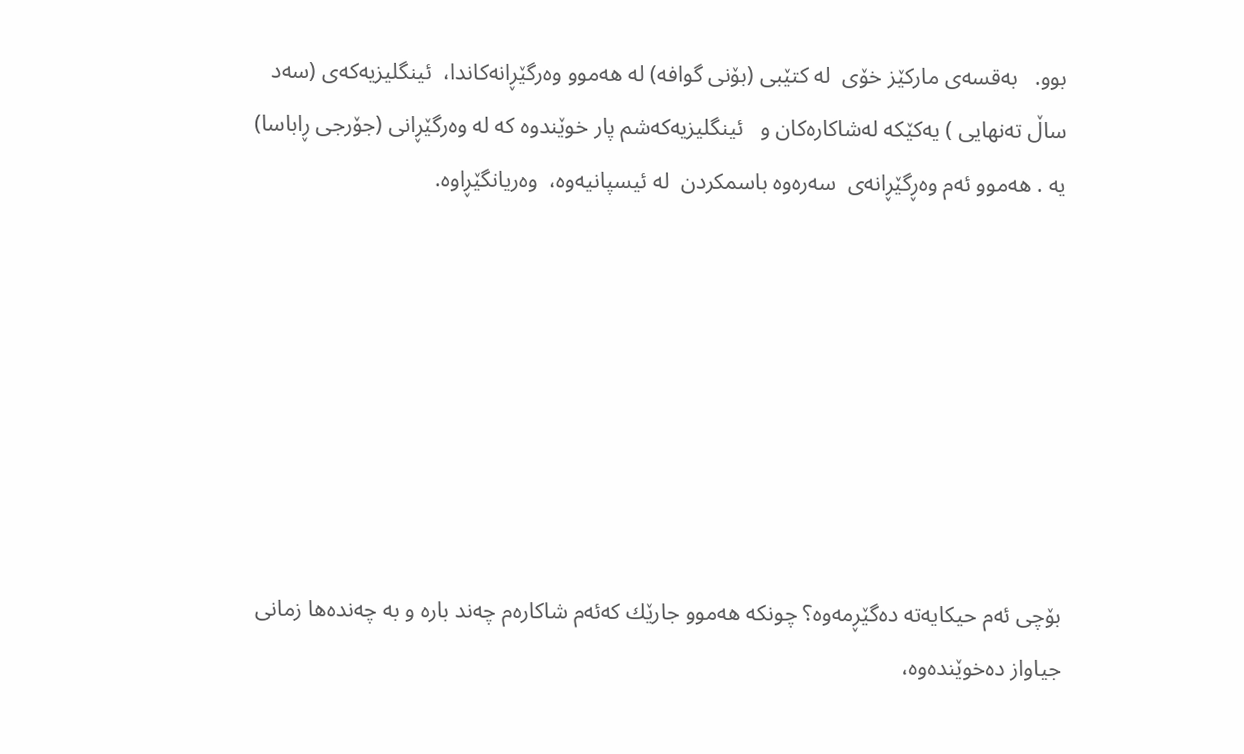بوو.   به‌قسه‌ی ماركێز خۆی  له‌ كتێبی (بۆنی گوافه‌) له‌ هه‌موو وه‌رگێڕانه‌كاندا،  ئینگلیزیه‌كه‌ی (سەد ساڵ تەنهایی ) یه‌كێكه‌ له‌شاكاره‌كان و   ئینگلیزیەکەشم پار خوێندوه‌ كه‌ له‌ وه‌رگێڕانی (جۆرجی ڕاباسا) یه‌ ‌. هه‌موو ئه‌م وه‌ڕگێڕانه‌ی  سه‌ره‌وه‌ باسمكردن  له‌ ئیسپانیه‌وه، ‌ وه‌ریانگێڕاوه‌.







بۆچی ئه‌م حیكایه‌ته‌ ده‌گێڕمه‌وه‌؟ چونكه‌ هه‌موو جارێك كه‌ئه‌م شاكاره‌م چه‌ند باره‌ و به‌ چه‌نده‌ها زمانی جیاواز ده‌خوێنده‌وه‌،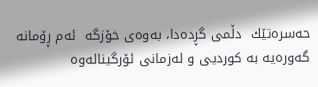حه‌سره‌تێك  ‌دڵمی گڕده‌دا، به‌وه‌ی خۆزگه‌  ئه‌م ڕۆمانه‌ گه‌وره‌یه‌ به‌ كوردیی و له‌زمانی ئۆرگیناله‌وه‌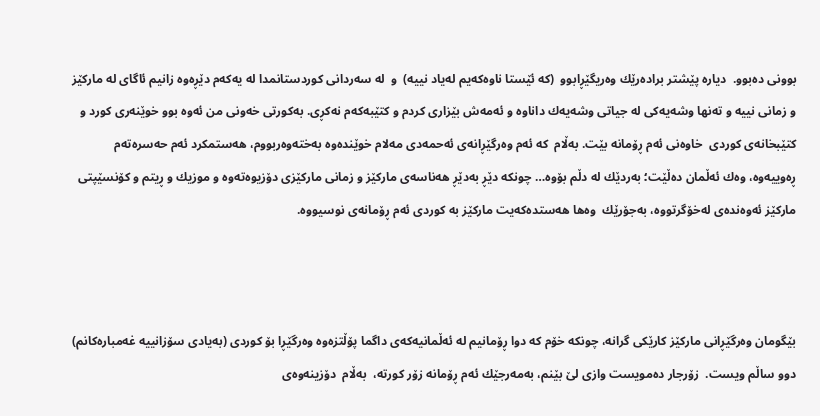بوونی ده‌بوو.  دیاره‌ پێشتر براده‌رێك وه‌ریگێڕابوو  (كه‌ ئێستا ناوه‌كه‌یم له‌یاد نییه‌)  و  له ‌سه‌ردانی كوردستانمدا له‌ یه‌كه‌م دێڕه‌وه‌ زانیم ئاگای له‌ ماركێز و زمانی نییه‌ و ته‌نها وشه‌یه‌كی له‌ جیاتی وشه‌یه‌ك داناوه‌ و ئه‌مه‌ش بێزاری كردم و كتێبه‌كه‌م نه‌كڕی. به‌كورتی خه‌ونی من ئه‌وه‌ بوو خوێنه‌ری كورد و كتێبخانه‌ی كوردی  خاوه‌نی ئه‌م ڕۆمانه‌ بێت. به‌ڵام  كه‌ ئه‌م وه‌رگێڕانه‌ی ئه‌حمه‌دی مه‌لام خوێنده‌وه‌ به‌خته‌وه‌ربووم، هه‌ستمكرد ئه‌م حه‌سره‌ته‌م ڕه‌وییه‌وه‌، وه‌ك ئه‌ڵمان ده‌ڵێت؛ به‌ردێك له دڵم بۆوه‌… چونكه‌ دێڕ به‌دێڕ هه‌ناسه‌ی ماركێز و زمانی ماركێزی دۆزیوه‌ته‌وه و موزیك و ڕیتم و كۆنسێپتی ماركێز ئه‌وه‌نده‌ی له‌خۆگرتووه‌، به‌جۆرێك  وه‌ها هه‌ستده‌كه‌یت ماركێز به‌ كوردی ئه‌م ڕۆمانه‌ی نوسیووه‌‌.



بێگومان وه‌رگێڕانی ماركێز كارێكی گرانه‌، چونكه‌ خۆم كه‌ دوا ڕۆمانیم له‌ ئه‌ڵمانیه‌كه‌ی داگما پۆڵتزه‌وه‌ وه‌رگێڕا بۆ كوردی (به‌یادی سۆزانییه‌ غه‌مباره‌كانم) دوو ساڵم ویست.  زۆرجار ده‌مویست وازی لێ بێنم، به‌مه‌رجێك ئه‌م ڕۆمانه‌ زۆر كورته‌،  به‌ڵام  دۆزینه‌وه‌ی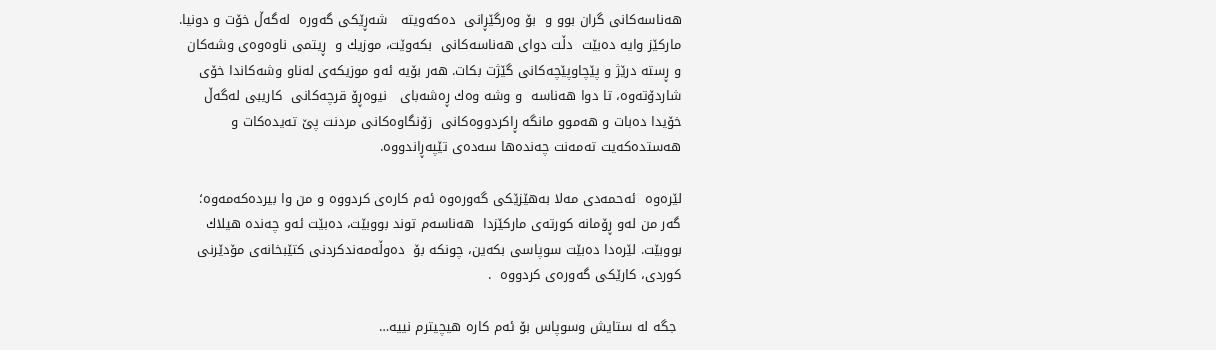هه‌ناسه‌كانی گران بوو و  بۆ وه‌رگێڕانی  ده‌كه‌ویته‌   شه‌ڕێكی گه‌وره‌  له‌گه‌ڵ خۆت و دونیا. ماركێز وایه‌ ده‌بێت  دڵت دوای هه‌ناسه‌كانی  بكه‌وێت، موزیك و  ڕیتمی ناوه‌وه‌ی وشه‌كان و ڕسته‌ درێژ و پێچاوپێچه‌كانی گێژت بكات. هه‌ر بۆیه‌ ئه‌و موزیكه‌ی له‌ناو وشه‌كاندا خۆی شاردۆته‌وه‌، تا دوا هه‌ناسه‌  و وشه‌ وه‌ك ڕه‌شه‌بای   نیوه‌ڕۆ قرچه‌كانی  كاریبی له‌گه‌ڵ خۆیدا ده‌بات و هه‌موو مانگه‌ ڕاكردووه‌كانی  زۆنگاوه‌كانی مردنت پێ ته‌یده‌كات و هه‌ستده‌كه‌یت ته‌مه‌نت چه‌نده‌ها سه‌ده‌ی تێپه‌ڕاندووه‌.

لێره‌وه‌  ئه‌حمه‌دی مه‌لا به‌هێزێكی گه‌وره‌وه‌ ئه‌م كاره‌ی كردووه‌ و من وا بیرده‌كه‌مه‌وه‌؛  گه‌ر من له‌و ڕۆمانه‌ كورته‌ی ماركێزدا  هه‌ناسه‌م توند بووبێت، ده‌بێت ئه‌و چه‌نده‌ هیلاك بووبێت. لێره‌دا ده‌بێت سوپاسی بكه‌ین، چونكه‌ بۆ  ده‌وڵه‌مه‌ندكردنی كتێبخانه‌ی مۆدێرنی كوردی، كارێكی گه‌وره‌ی كردووه‌  .

 جگه‌ له‌ ستایش وسوپاس بۆ ئه‌م كاره‌ هیچیترم نییه‌…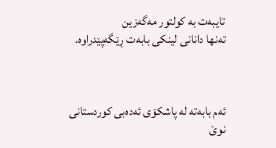تایبه‌ت به‌ كولتور مه‌گه‌زین
ته‌نها دانانی لینكی بابه‌ت ڕێگه‌پێدراوه‌.



ئه‌م بابه‌ته‌ له‌ پاشكۆی ئه‌ده‌بی كوردستانی نوێ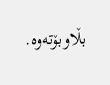بڵاوبۆته‌وه‌.